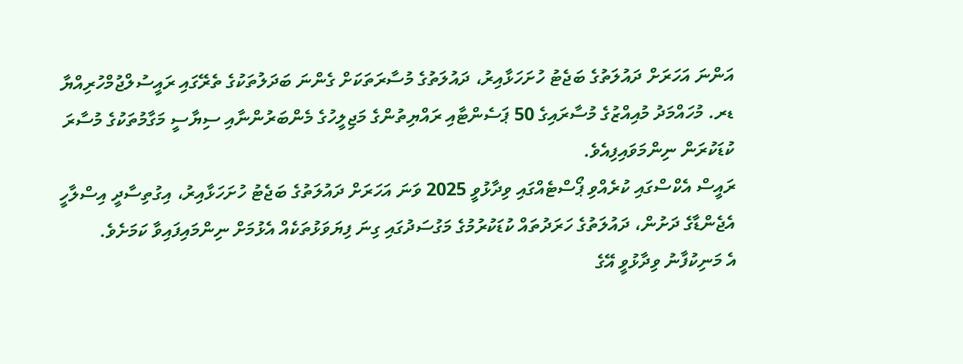އަންނަ އަހަރަށް ދައުލަތުގެ ބަޖެޓު ހުށަހަޅާއިރު، ދައުލަތުގެ މުސާރަތަކަށް ގެންނަ ބަދަލުތަކުގެ ތެރޭގައި ރައީސުލްޖުމްހުރިއްޔާ ޑރ. މުހައްމަދު މުއިއްޒުގެ މުސާރައިގެ 50 ޕަސެންޓާއި ރައްޔިތުންގެ މަޖިލީހުގެ މެންބަރުންނާއި ސިޔާސީ މަގާމުތަކުގެ މުސާރަ ކުޑަކުރަން ނިންމަވައިފިއެވެ.
ރައީސް އެކްސްގައި ކުރެއްވި ޕޯސްޓެއްގައި ވިދާޅުވީ 2025 ވަނަ އަހަރަށް ދައުލަތުގެ ބަޖެޓު ހުށަހަޅާއިރު، އިގުތިސާދީ އިސްލާހީ އެޖެންޑާގެ ދަށުން، ދައުލަތުގެ ހަރަދުތައް ކުޑަކުރުމުގެ މަގުސަދުގައި ގިނަ ފިޔަވަޅުތަކެއް އެޅުމަށް ނިންމައިފައިވާ ކަމަށެވެ.
އެ މަނިކުފާނު ވިދާޅުވީ އޭގެ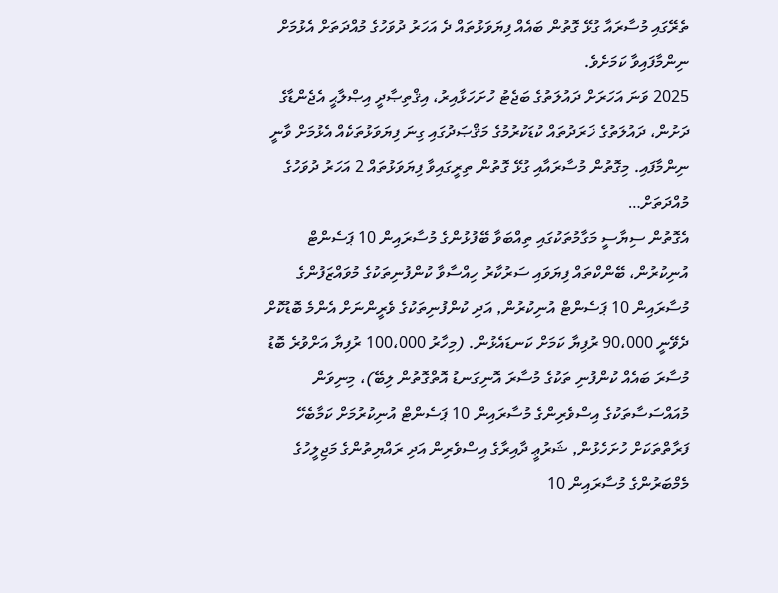ތެރޭގައި މުސާރައާ ގުޅޭ ގޮތުން ބައެއް ފިޔަވަޅުތައް ދެ އަހަރު ދުވަހުގެ މުއްދަތަށް އެޅުމަށް ނިންމާފައިވާ ކަމަށެވެ.
2025 ވަނަ އަހަރަށް ދައުލަތުގެ ބަޖެޓު ހުށަހަޅާއިރު، އިޤްތިޞާދީ އިޞްލާޙީ އެޖެންޑާގެ ދަށުން، ދައުލަތުގެ ޚަރަދުތައް ކުޑަކުރުމުގެ މަޤްޞަދުގައި ގިނަ ފިޔަވަޅުތަކެއް އެޅުމަށް ވާނީ ނިންމާފައި. މިގޮތުން މުސާރައާއި ގުޅޭ ގޮތުން ތިރީގައިވާ ފިޔަވަޅުތައް 2 އަހަރު ދުވަހުގެ މުއްދަތަށް…
އެގޮތުން ސިޔާސީ މަގާމުތަކުގައި ތިއްބަވާ ބޭފުޅުންގެ މުސާރައިން 10 ޕަސެންޓް އުނިކުރުން، ބޭންކްތައް ފިޔަވައި ސަރުކާރު ހިއްސާވާ ކުންފުނިތަކުގެ މުވައްޒަފުންގެ މުސާރައިން 10 ޕަސެންޓް އުނިކުރުން, އަދި ކުންފުނިތަކުގެ ވެރީންނަށް އެންމެ ބޮޑުކޮށް ދެވޭނީ 90،000 ރުފިޔާ ކަމަށް ކަނޑައެޅުން. (މިހާރު 100،000 ރުފިޔާ އަށްވުރެ ބޮޑު މުސާރަ ބައެއް ކުންފުނި ތަކުގެ މުސާރަ އޮނިގަނޑު އޮތްގޮތުން ލިބޭ)، މިނިވަން މުއައްސަސާތަކުގެ އިސްވެރިންގެ މުސާރައިން 10 ޕަސެންޓް އުނިކުރުމަށް ކަމާބެހޭ ފަރާތްތަކަށް ހުށަހެޅުން, ޝަރުޢީ ދާއިރާގެ އިސްވެރިން އަދި ރައްޔިތުންގެ މަޖިލީހުގެ މެމްބަރުންގެ މުސާރައިން 10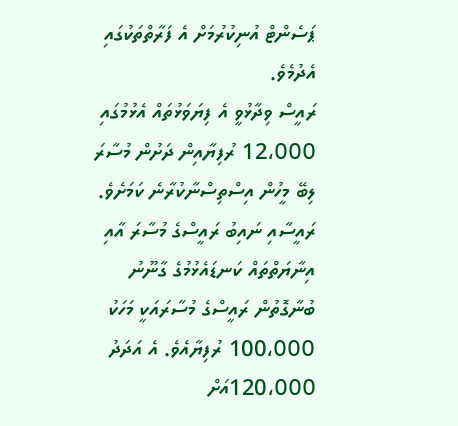ޕަސެންޓް އުނިކުރުމަށް އެ ފަރާތްތަކުގައި އެދުމެވެ.
ރައީސް ވިދާޅުވީ އެ ފިޔަވަޅުތައް އެޅުމުގައި 12،000 ރުފިޔާއިން ދަށުން މުސާރަ ލިބޭ މީހުން އިސްތިސްނާކުރާނެ ކަމަށެވެ.
ރައީސާއި ނައިބު ރައީސްގެ މުސާރަ އާއި އިނާޔަތްތައް ކަނޑައެޅުމުގެ ގާނޫނު ބުނާގޮތުން ރައީސްގެ މުސާރައަކީ މަހަކު 100،000 ރުފިޔާއެވެ. އެ އަދަދު 120،000އަށް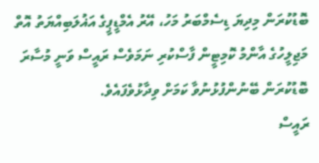ބޮޑުކުރަން މިދިޔަ ޑިސެމްބަރު މަހު، އޭރު އެމްޑީޕީގެ އަޣުލަބިއްޔަތު އޮތް މަޖިލީހުގެ އާންމު ކޮމިޓީން ފާސްކުރި ނަމަވެސް ރައީސް ވަނީ މުސާރަ ބޮޑުކުރަން ބޭނުންފުޅުނުވާ ކަމަށް ވިދާޅުވެފައެވެ.
ރައީސް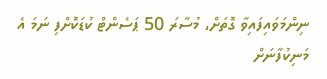ނިންމަވައިފައިވާ ގޮތަށް، މުސާރަ 50 ޕަސެންޓް ކުޑަކޮށްފި ނަމަ އެ މަނިކުފާނަށް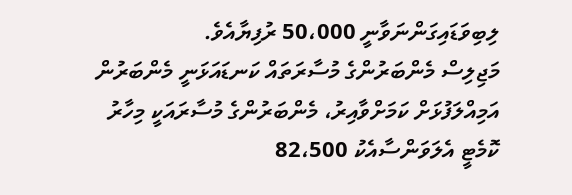ލިބިވަޑައިގަންނަވާނީ 50،000 ރުފިޔާއެވެ.
މަޖިލިސް މެންބަރުންގެ މުސާރަތައް ކަނޑައަޅަނީ މެންބަރުން އަމިއްލަފުޅަށް ކަމަށްވާއިރު، މެންބަރުންގެ މުސާރައަކީ މިހާރު ކޮމެޓީ އެލަވަންސާއެކު 82،500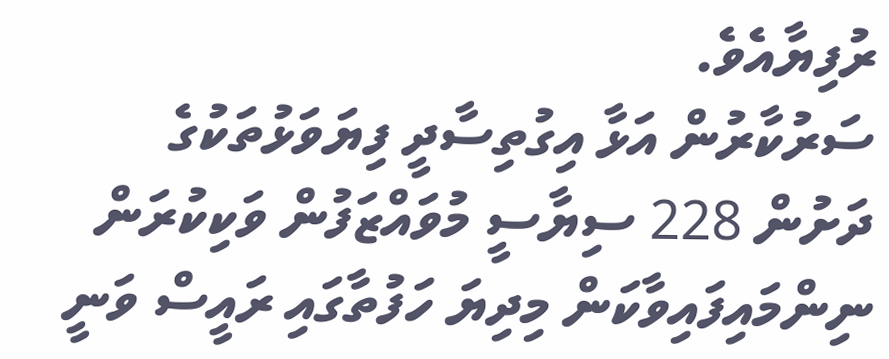ރުފިޔާއެވެ.
ސަރުކާރުން އަޅާ އިގުތިސާދީ ފިޔަވަޅުތަކުގެ ދަށުން 228 ސިޔާސީ މުވައްޒަފުން ވަކިކުރަން ނިންމައިފައިވާކަން މިދިޔަ ހަފުތާގައި ރައީސް ވަނީ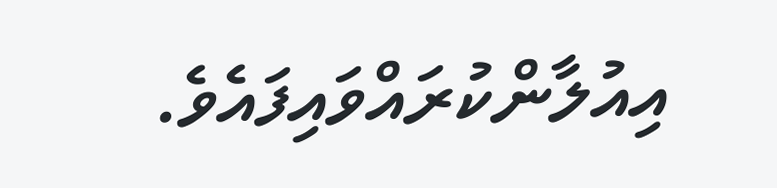އިއުލާންކުރައްވައިފައެވެ.